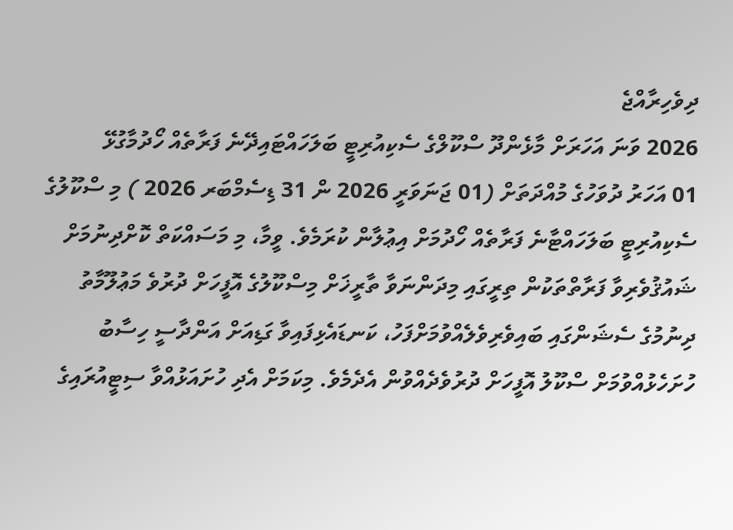ދިވެހިރާއްޖެ
2026 ވަނަ އަހަރަށް މާޅެންދޫ ސްކޫލްގެ ސެކިއުރިޓީ ބަލަހައްޓައިދޭނެ ފަރާތެއް ހޯދުމާގުޅޭ
01 އަހަރު ދުވަހުގެ މުއްދަތަށް (01 ޖަނަވަރީ 2026 ން 31 ޑިސެމްބަރ 2026 ) މި ސްކޫލުގެ ސެކިއުރިޓީ ބަލަހައްޓާނެ ފަރާތެއް ހޯދުމަށް އިޢުލާން ކުރަމެވެ. ވީމާ، މި މަސައްކަތް ކޮށްދިނުމަށް ޝައުޤުވެރިވާ ފަރާތްތަކުން ތިރީގައި މިދަންނަވާ ތާރީޚަށް މިސްކޫލުގެ އޮފީހަށް ދުރުވެ މަޢުލޫމާތު ދިނުމުގެ ސެޝަންގައި ބައިވެރިވެލެއްވުމަށްފަހު، ކަނޑައެޅިފައިވާ ގަޑިއަށް އަންދާސީ ހިސާބު ހުށަހެޅުއްވުމަށް ސްކޫލު އޮފީހަށް ދުރުވެދެއްވުން އެދެމެވެ. މިކަމަށް އެދި ހުށައަޅުއްވާ ސިޓީއުރައިގެ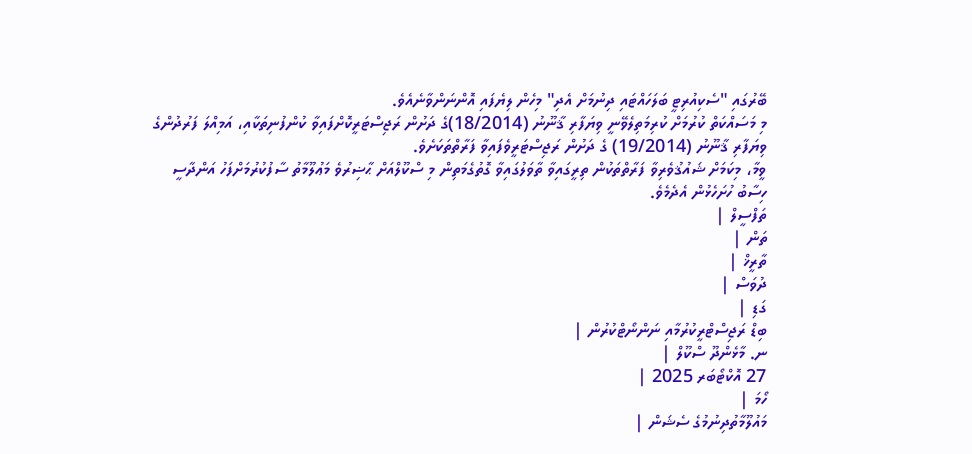ބޭރުގައި "ސެކިއުރިޓީ ބަލަހައްޓައި ދިނުމަށް އެދި" މިހެން ލިޔެފައި އޮންނަންވާނެއެވެ.
މި މަސައްކަތް ކުރުމަށް ކުރިމަތިލެވޭނީ ވިޔަފާރި ޤާނޫނު (18/2014)ގެ ދަށުން ރަޖިސްޓަރީކޮށްފައިވާ ކުންފުނިތަކާއި، އަމިއްލަ ފަރުދުންގެ ވިޔަފާރި ޤާނޫނު (19/2014) ގެ ދަށުން ރަޖިސްޓަރީވެފައިވާ ފަރާތްތަކަށެވެ.
ވީމާ، މިކަމަށް ޝައުޤުވެރިވާ ފަރާތްތަކުން ތިރީގައިވާ ތާވަލުގައިވާ ގޮތުގެމަތިން މި ސްކޫލްއަށް ޙާޟިރުވެ މަޢުލޫމާތު ސާފުކުރުމަށްފަހު އަންދާސީ ހިސާބު ހުށަހެޅުން އެދެމެވެ.
ތަފްސީލް |
ތަން |
ތާރީޚް |
ދުވަސް |
ގަޑި |
ބިޑް ރަޖިސްޓްރީކުރުމާއި ނަންނޯޓްކުރުން |
ނ. މާޅެންދޫ ސްކޫލް |
27 އޮކްޓޯބަރ 2025 |
ހޯމަ |
މައުލޫމާތުދިނުމުގެ ސެޝަން |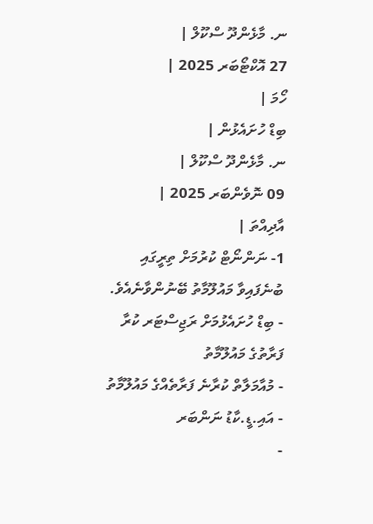ނ. މާޅެންދޫ ސްކޫލް |
27 އޮކްޓޯބަރ 2025 |
ހޯމަ |
ބިޑް ހުށައެޅުން |
ނ. މާޅެންދޫ ސްކޫލް |
09 ނޮވެންބަރ 2025 |
އާދިއްތަ |
1- ނަންނޯޓް ކުރުމަށް ތިރީގައި ބުނެފައިވާ މައުލޫމާތު ބޭނުންވާނެއެވެ.
- ބިޑް ހުށައެޅުމަށް ރަޖިސްޓަރ ކުރާ ފަރާތުގެ މައުލޫމާތު
- މުއާމަލާތް ކުރާނެ ފަރާތެއްގެ މައުލޫމާތު
- އައި.ޑީ.ކާޑު ނަންބަރ
-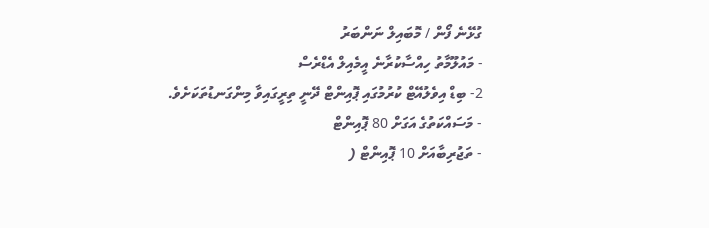ގުޅޭނެ ފޯން / މޮބައިލް ނަންބަރު
- މައުލޫމާތު ހިއްސާކުރާނެ އީމެއިލް އެޑްރެސް
2- ބިޑް އިވެލުއޭޓް ކުރުމުގައި ޕޮއިންޓް ދޭނީ ތިރީގައިވާ މިންގަނޑުތަކަށެވެ.
- މަސައްކަތުގެ އަގަށް 80 ޕޮއިންޓް
- ތަޖުރިބާއަށް 10 ޕޮއިންޓް (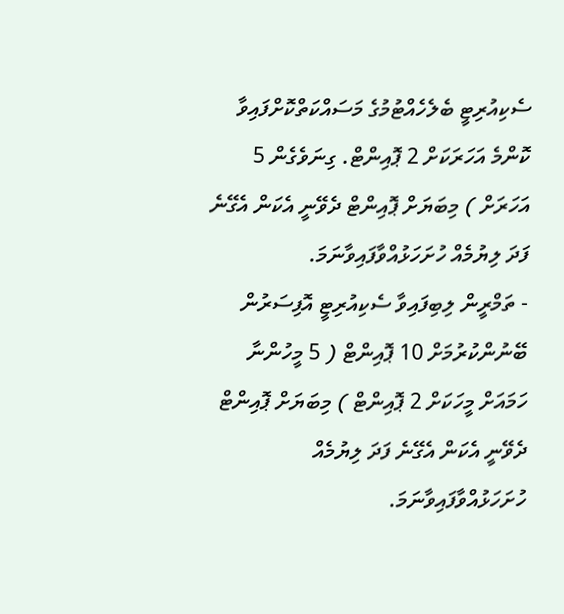ސެކިއުރިޓީ ބެލެހެއްޓުމުގެ މަސައްކަތްކޮށްފައިވާ ކޮންމެ އަހަރަކަށް 2 ޕޮއިންޓް. ގިނަވެގެން 5 އަހަރަށް ) މިބަޔަށް ޕޮއިންޓް ދެވޭނީ އެކަން އެގޭނެ ފަދަ ލިޔުމެއް ހުށަހަޅުއްވާފައިވާނަމަ.
- ތަމްރީން ލިބިފައިވާ ސެކިއުރިޓީ އޮފިސަރުން ބޭނުންކުރުމަށް 10 ޕޮއިންޓް ( 5 މީހުންނާ ހަމައަށް މީހަކަށް 2 ޕޮއިންޓް ) މިބަޔަށް ޕޮއިންޓް ދެވޭނީ އެކަން އެގޭނެ ފަދަ ލިޔުމެއް ހުށަހަޅުއްވާފައިވާނަމަ.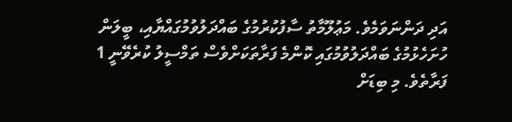އަދި ދަންނަވަމެވެ. މަޢުލޫމާތު ސާފުކުރުމުގެ ބައްދަލުވުމުގައްޔާއި، ބީލަން ހުށަހެޅުމުގެ ބައްދަލުވުމުގައި ކޮންމެ ފަރާތަކަށްވެސް ތަމްސީލު ކުރެވޭނީ 1 ފަރާތެވެ. މި ބިޑަށް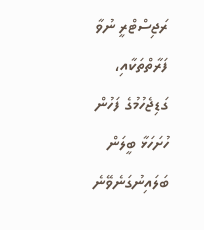ރަޖިސްޓްރީ ނުވާ ފަރާތްތަކާއި، ގަޑިޖެހުމުގެ ފަހުން ހުށަހަޅާ ބީލަން ބަލައިނުގަނެވޭނެ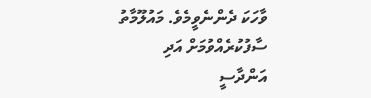ވާހަކަ ދެންނެވީމެވެ. މައުލޫމާތު ސާފުކުރެއްވުމަށް އަދި އަންދާސީ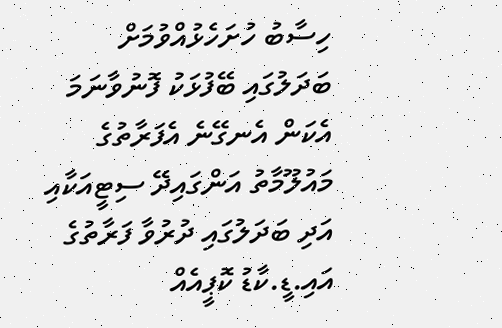ހިސާބު ހުށަހެޅުއްވުމަށް ބަދަލުގައި ބޭފުޅަކު ފޮނުވާނަމަ އެކަން އެނގޭނެ އެފަރާތުގެ މައުލޫމާތު އަންގައިދޭ ސިޓީއަކާއި އަދި ބަދަލުގައި ދުރުވާ ފަރާތުގެ އައި.ޑީ.ކާޑު ކޮޕީއެއް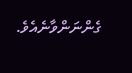ގެންނަންވާނެއެވެ.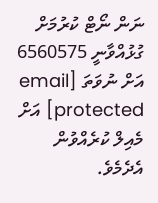ނަން ނޯޓް ކުރުމަށް ގުޅުއްވާނީ 6560575 އަށް ނުވަތަ [email protected] އަށް މެއިލް ކުރެއްވުން އެދެމެވެ.